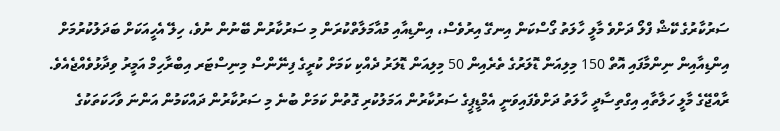ސަރުކާރުގެ ކޭޝް ފްލޯ ދަށްވެ މާލީ ހާލަތު ގޯސްކަން އިނގޭ އިރުވެސް، އިންޑިއާއި މުއާމަލާތްކުރަން މި ސަރުކާރުން ބޭނުން ނުވެ، ހިލޭ އެހީއަކަށް ބަދަލުކުރުމަށް އިންޑިއާއިން ނިންމާފައި އޮތް 150 މިލިއަން ޑޮލަރުގެ ތެރެއިން 50 މިލިއަން ޑޮލަރު ދެއްކި ކަމަށް ކުރީގެ ފިނޭންސް މިނިސްޓަރ އިބްރާހިމް އަމީރު ވިދާޅުވެއްޖެއެވެ.
ރާއްޖޭގެ މާލީ ހަލާތާއި އިގްތިސާދީ ހާލަތު ދަށްވެފައިވަނީ އެމްޑީޕީގެ ސަރުކާރުން އަމަލުކުރި ގޮތުން ކަމަށް ބުނެ މި ސަރުކާރުން ދައްކަމުން އަންނަ ވާހަކަތަކުގެ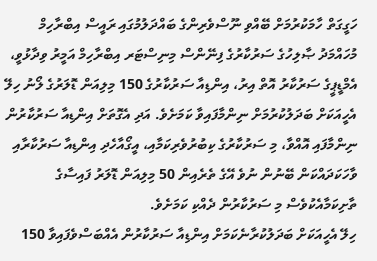ހަގީގަތް ހާމަކުރުމަށް ބޭއްވި ނޫސްވެރިންގެ ބައްދަލުމުގައި ރައީސް އިބްރާހިމް މުހައްމަދު ޞާލިހުގެ ސަރުކާރުގެ ފިނޭންސް މިނިސްޓަރ އިބްރާހިމް އަމީރު ވިދާޅުވީ، އެމްޑީޕީގެ ސަރުކާރު އޮތް އިރު، އިންޑިއާ ސަރުކާރުގެ 150 މިލިއަން ޑޮލަރުގެ ލޯނު ހިލޭ އެހީއަކަށް ބަދަލުކުރުމަށް ނިންމާފައިވާ ކަމަށެވެ. އަދި އެގޮތަށް އިންޑިއާ ސަރުކާރުން ނިންމާފައި އޮއްވާ، މި ސަރުކާރުގެ ކިބުރުވެރިކަމާއި، އީގޯއާހެދި އިންޑިއާ ސަރުކާރާއި ވާހަކަދައްކަން ބޭނުން ނުވެ އޭގެ ތެރެއިން 50 މިލިއަން ޑޮލަރު ފައިސާގެ ތާށިކަމާއެކުވެސް މި ސަރުކާރުން ދެއްކި ކަމަށެވެ.
ހިލޭ އެހީއަކަށް ބަދަލުކުރާނެކަމަށް އިންޑިއާ ސަރުކާރުން އެއްބަސްވެފައިވާ 150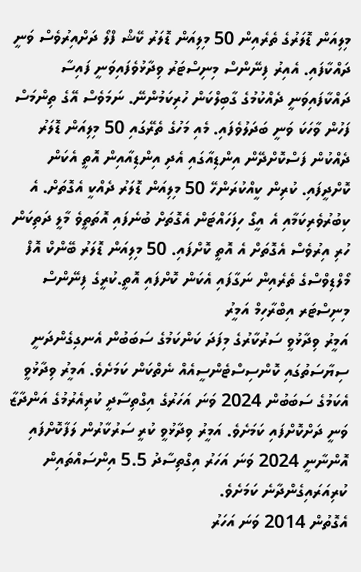މިލިއަން ޑޮލަރުގެ ތެރެއިން 50 މިލިއަން ޑޮލަރު ކޭޝް ފްލޯ ދަށްއިރުވެސް ވަނީ ދައްކާފައި. އެއިރު ފިނޭންސް މިނިސްޓަރު ވިދާޅުވެފައިވަނީ ފައިސާ ދައްކާފައިވަނީ ދެއްކުމުގެ ގާބިލްކަން ހުރިކަމުންނޭ. ނަމަވެސް އޭގެ ތިންމަސް ފަހުން ވާހަކަ ވަނީ ބަދަލުވެފައި. މެއި މަހުގެ ތެރޭގައި 50 މިލިއަން ޑޮލަރު ދެއްކުން ފަސްކޮށްދޭން އިންޑިއާގައި އެދި އިންޑިއާއިން އޮތީ އެކަން ކޮށްދީފައި. ކުރިން ކީއްކުރަންހޭ 50 މިލިއަން ޑޮލަރު ދެއްކީ އެގޮތަށް. އެ ކިބުރުވެރިކަމާއި އެ އީގޯ ހިފަހައްޓަން އެގޮތަށް ބުނެފައި އޮތަތީވެ މާލީ ދަތިކަން ހުރި އިރުވެސް އެގޮތަށް އެ އޮތީ ކޮށްފައި. 50 މިލިއަން ޑޮލަރު ބޭންކް އޮފް މޯލްޑިވްސްގެ ތެރެއިން ނަގާފައި އެކަން ކޮށްފައި އޮތީ.ކުރީގެ ފިނޭންސް މިނިސްޓަރ އިބްރާހިމް އަމީރު
އަމީރު ވިދާޅުވީ ސަރުކާރުގެ މިފަދަ ކަންކަމުގެ ސަބަބުން އެނގިގެންދަނީ ސިޔާސަތުގައި ކޮންސިސްޓެންސީއެއް ނެތްކަން ކަމަށެވެ. އަމީރު ވިދާޅުވީ އެކަމުގެ ސަބަބުން 2024 ވަނަ އަހަރުގެ އިގްތިސާދީ ކުރިއެރުމުގެ އަންދާޒާ ވަނީ ދަށްކޮށްފައި ކަމަށެވެ. އަމީރު ވިދާޅުވީ ކުރީ ސަރުކާރުން ލަފާކޮށްފައި އޮންނާނީ 2024 ވަނަ އަހަރު އިގްތިސާދު 5.5 އިންސައްތައިން ކުރިއަރައިގެންދާނެ ކަމަށެވެ.
އެގޮތުން 2014 ވަނަ އަހަރު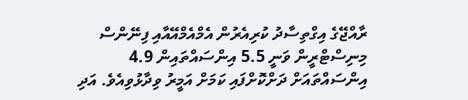ރާއްޖޭގެ އިގްތިސާދު ކުރިއެރުން އެމްއެމްއޭއާއި ފިނޭންސް މިނިސްޓްރީން ވަނީ 5.5 އިންސައްތައިން 4.9 އިންސައްތައަށް ދަށްކޮށްފައި ކަމަށް އަމީރު ވިދާޅުވިއެވެ. އަދި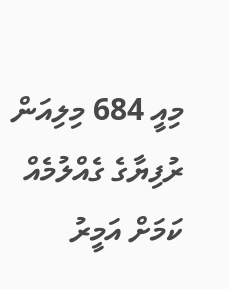މިއީ 684 މިލިއަން ރުފިޔާގެ ގެއްލުމެއް ކަމަށް އަމީރު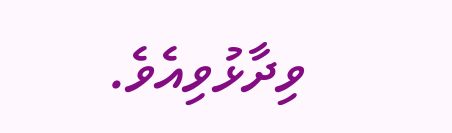ވިދާޅުވިއެވެ.